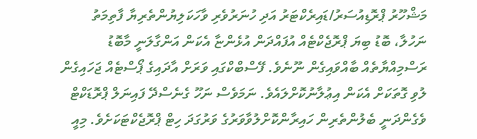މަޝްހޫރު ޕްރޮޑިއުސަރު/ޑައިރެކްޓަރު އަދި ހުނަރުވެރި ވާހަކަލިޔުންތެރިޔާ ފާތިމަތު ނަހުލާ، ބޮޑު ބިޔަ ޕްރޮޖެކްޓެއް އުފައްދަން އުޅެންޏާ އެކަން އަންގާލަނީ މާބޮޑު ރަސްމިއްޔާތެއް ބާއްވައިގެން ނޫނެވެ. ފޭސްބްކްގައި ވަރަށް އާދައިގެ ޕޯސްޓެއް ޖަހައިގެން ލުވި ގޮތަކަށް އެކަން އިޢުލާނުކޮށްލައެވެ. ނަމަވެސް ނަހޫ ގެނެސްދޭ ފައިނަލް ޕްރޮޑަކްޓް ވެގެންދަނީ ބެލުންތެރިން ހައިރާންކޮށްލުވާވަރުގެ ވަރުގަދަ ހިޓް ޕްރޮޖެކްޓަކަށެވެ. މިއީ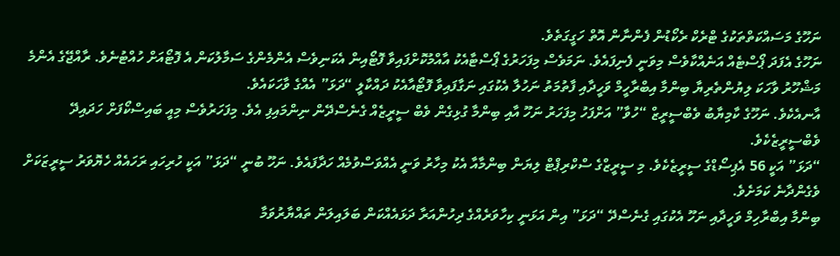ނަހޫގެ މަސައްކަތްތަކުގެ ޓްރެކް ރެކޯޑުން ފެންނާން އޮތް ހަގީގަތެވެ.
ނަހޫގެ އެފަދަ ޕޯސްޓެއް އަނެއްކާވެސް މިވަނީ ފެނިފައެވެ. ނަމަވެސް މިފަހަރުގެ ޕޯސްޓާއެކު އާއްމުކޮށްފައިވާ ފޮޓޯއިން އެކަނިވެސް އެންމެންގެ ސަމާލުކަން އެ ފޮޓޯއަށް ހުއްޓުނެވެ. ރާއްޖޭގެ އެންމެ މަޝްހޫރު ވާހަކަ ލިޔުންތެރިޔާ ބިންމާ އިބްރާހީމް ވަހީދާއި ފާތުމަތު ނަހުލާ އެކުގައި ނަގާފައިވާ ފޮޓޯއާއެކު ދައްކާލީ “ދަޅަ” އެއްގެ ވާހަކައެވެ.
އާނއެކެވެ. ނަހޫގެ ކާމިޔާބު ވެބްސީރީޒް “ހުވާ” އަށްފަހު މިފަހަރު ނަހޫ އާއި ބިންމާ ގުޅިގެން ވެބް ސީރީޒެއް ގެނެސްދޭން ނިންމައިފި އެވެ. މިފަހަރުވެސް މިއީ ބައިސްކޯފަށް ހަދައިދޭ ވެބްސީރީޒެކެވެ.
“ދަޅަ” އަކީ 56 އެޕިސޯޑްގެ ސީރީޒެކެވެ. މި ސީރީޒްގެ ސްކްރިޕްޓް ލިޔަން ބިންމާއާ އެކު މިހާރު ވަނީ އެއްވަސްވުމެއް ހަދާފައެވެ. ނަހޫ ބުނީ “ދަޅަ” އަކީ ހުރިހައި ރަހައެއް ހެޔޮވަރު ސީރީޒަކަށް ވެގެންދާނެ ކަމަށެވެ.
ބިންމާ އިބްރާހިމް ވަހީދާއި ނަހޫ އެކުގައި ގެނެސްދޭ “ދަޅަ” އިން އަޅަނީ ކިހާވަރެއްގެ ދިހުންއަރާ ދަޅައެއްކަން ބަލައިލަން ތައްޔާރުވަމާ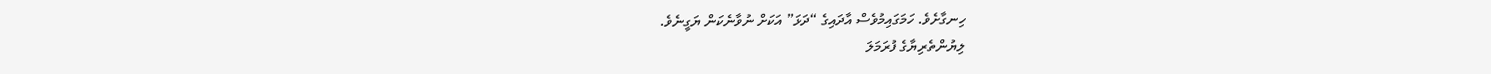ހިނގާށެވެ. ހަމަގައިމުވެސް އާދައިގެ “ދަޅަ” އަކަށް ނުވާނެކަން ޔަގީނެވެ.
ލިޔުންތެރިޔާގެ ފުރަމަލަ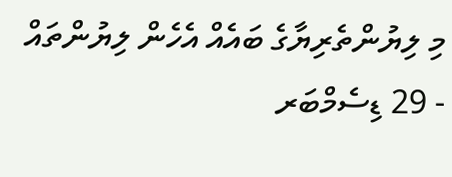މި ލިޔުންތެރިޔާގެ ބައެއް އެހެން ލިޔުންތައް
- 29 ޑިސެމްބަރ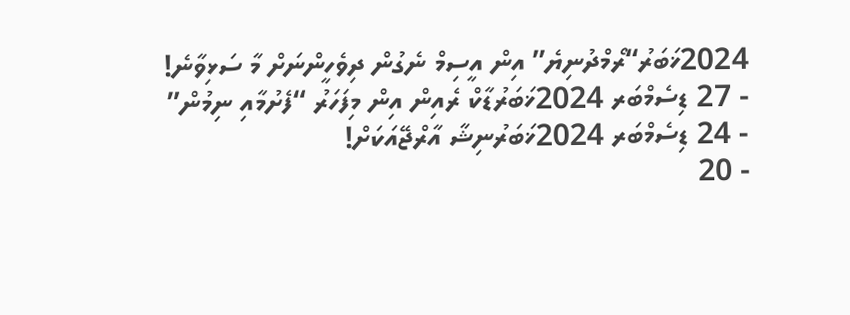2024ޚަބަރު“ރޯމްދުނިޔެ” އިން އީސިމް ނެގުން ދިވެހީންނަށް މާ ސަޅިވާނެ!
- 27 ޑިސެމްބަރ 2024ޚަބަރުޑާކް ރެއިން އިން މިފަހަރު “ފެށުމާއި ނިމުން”
- 24 ޑިސެމްބަރ 2024ޚަބަރުނިޝާ އާރްޖޭއަކަށް!
- 20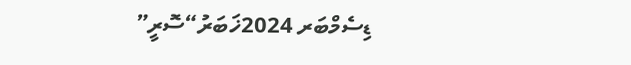ޑިސެމްބަރ 2024ޚަބަރު“ސޮރީ”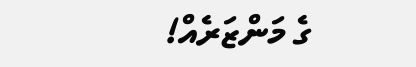ގެ މަންޒަރެއް!